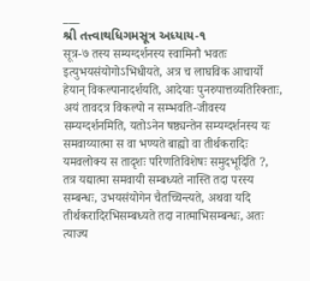___
શ્રી તત્ત્વાથધિગમસૂત્ર અધ્યાય-૧
सूत्र-७ तस्य सम्यग्दर्शनस्य स्वामिनौ भवतः इत्युभयसंयोगोऽभिधीयते, अत्र च लाघविक आचार्यो हेयान् विकल्पानादर्शयति, आदेयाः पुनरुपात्तव्यतिरिक्ताः, अयं तावदत्र विकल्पो न सम्भवति-जीवस्य सम्यग्दर्शनमिति, यतोऽनेन षष्ठ्यन्तेन सम्यग्दर्शनस्य यः समवाय्यात्मा स वा भण्यते बाह्यो वा तीर्थकरादिः यमवलोक्य स तादृशः परिणतिविशेषः समुदभूदिति ?, तत्र यद्यात्मा समवायी सम्बध्यते नास्ति तदा परस्य सम्बन्धः, उभयसंयोगेन चैतच्चिन्त्यते, अथवा यदि तीर्थकरादिरभिसम्बध्यते तदा नात्माभिसम्बन्धः, अतः त्याज्य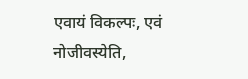एवायं विकल्पः, एवं नोजीवस्येति,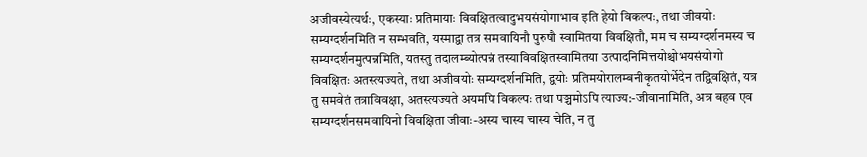अजीवस्येत्यर्थः, एकस्याः प्रतिमायाः विवक्षितत्वादुभयसंयोगाभाव इति हेयो विकल्पः, तथा जीवयोः सम्यग्दर्शनमिति न सम्भवति, यस्माद्वा तत्र समवायिनौ पुरुषौ स्वामितया विवक्षितौ, मम च सम्यग्दर्शनमस्य च सम्यग्दर्शनमुत्पन्नमिति, यतस्तु तदालम्ब्योत्पन्नं तस्याविवक्षितस्वामितया उत्पादनिमित्तयोश्चोभयसंयोगो विवक्षितः अतस्त्यज्यते, तथा अजीवयोः सम्यग्दर्शनमिति, द्वयोः प्रतिमयोरालम्बनीकृतयोर्भेदेन तद्विवक्षितं, यत्र तु समवेतं तत्राविवक्षा, अतस्त्यज्यते अयमपि विकल्पः तथा पञ्चमोऽपि त्याज्य:-जीवानामिति, अत्र बहव एव सम्यग्दर्शनसमवायिनो विवक्षिता जीवाः-अस्य चास्य चास्य चेति, न तु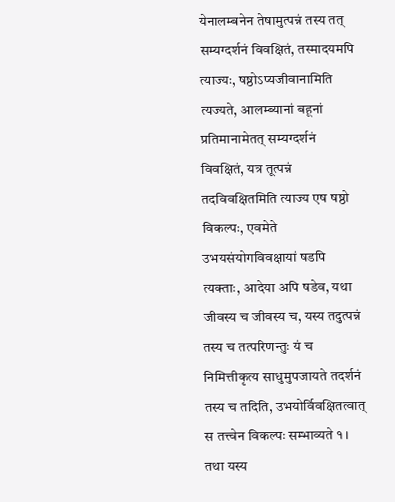येनालम्बनेन तेषामुत्पन्नं तस्य तत् सम्यग्दर्शनं विवक्षितं, तस्मादयमपि त्याज्यः, षष्ठोऽप्यजीवानामिति त्यज्यते, आलम्ब्यानां बहूनां प्रतिमानामेतत् सम्यग्दर्शनं विवक्षितं, यत्र तूत्पन्नं तदविवक्षितमिति त्याज्य एष षष्ठो विकल्पः, एवमेते उभयसंयोगविवक्षायां षडपि त्यक्ताः, आदेया अपि षडेव, यथा जीवस्य च जीवस्य च, यस्य तदुत्पन्नं तस्य च तत्परिणन्तुः यं च निमित्तीकृत्य साधुमुपजायते तदर्शनं तस्य च तदिति, उभयोर्विवक्षितत्वात् स तत्त्वेन विकल्पः सम्भाव्यते १। तथा यस्य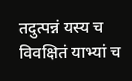तदुत्पन्नं यस्य च विवक्षितं याभ्यां च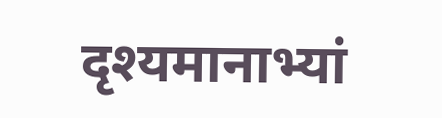दृश्यमानाभ्यां